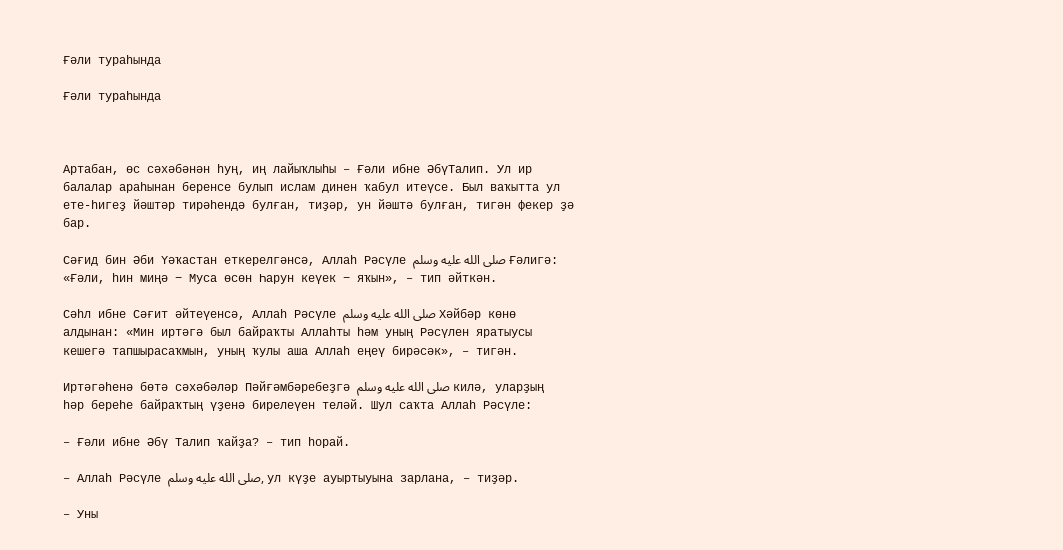Ғәли тураһында

Ғәли тураһында



Артабан, өс сәхәбәнән һуң, иң лайыҡлыһы – Ғәли ибне ӘбүТалип. Ул ир балалар араһынан беренсе булып ислам динен ҡабул итеүсе. Был ваҡытта ул ете-һигеҙ йәштәр тирәһендә булған, тиҙәр, ун йәштә булған, тигән фекер ҙә бар.

Сәғид бин Әби Үәҡастан еткерелгәнсә, Аллаһ Рәсүле صلى الله عليه وسلم Ғәлигә: «Ғәли, һин миңә − Муса өсөн Һарун кеүек − яҡын», – тип әйткән.

Сәһл ибне Сәғит әйтеүенсә, Аллаһ Рәсүле صلى الله عليه وسلم Хәйбәр көнө алдынан: «Мин иртәгә был байраҡты Аллаһты һәм уның Рәсүлен яратыусы кешегә тапшырасаҡмын, уның ҡулы аша Аллаһ еңеү бирәсәк», – тигән.

Иртәгәһенә бөтә сәхәбәләр Пәйғәмбәребеҙгә صلى الله عليه وسلم килә, уларҙың һәр береһе байраҡтың үҙенә бирелеүен теләй. Шул саҡта Аллаһ Рәсүле:

– Ғәли ибне Әбү Талип ҡайҙа? – тип һорай.

– Аллаһ Рәсүле صلى الله عليه وسلم, ул күҙе ауыртыуына зарлана, – тиҙәр.

– Уны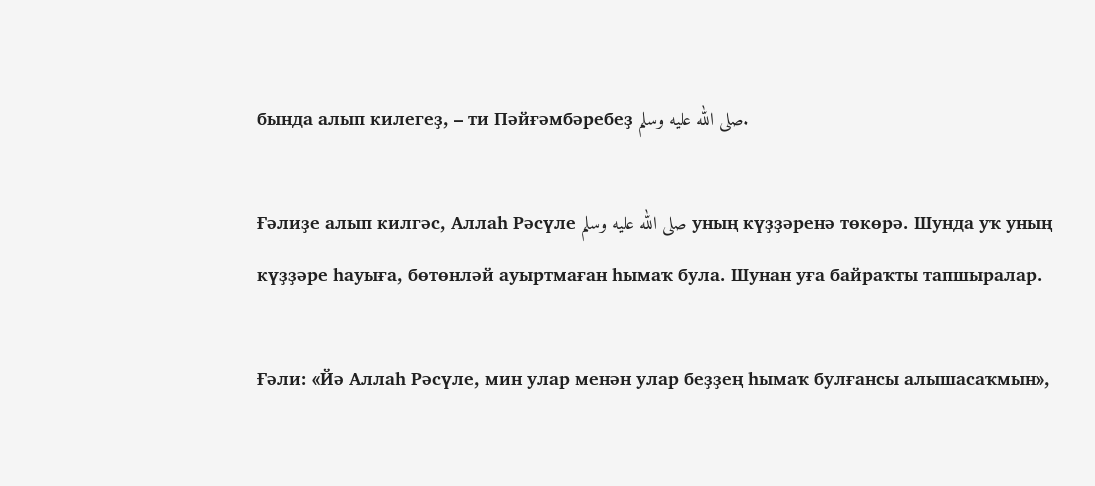бында алып килегеҙ, – ти Пәйғәмбәребеҙ صلى الله عليه وسلم.

Ғәлиҙе алып килгәс, Аллаһ Рәсүле صلى الله عليه وسلم уның күҙҙәренә төкөрә. Шунда уҡ уның күҙҙәре һауыға, бөтөнләй ауыртмаған һымаҡ була. Шунан уға байраҡты тапшыралар.

Ғәли: «Йә Аллаһ Рәсүле, мин улар менән улар беҙҙең һымаҡ булғансы алышасаҡмын»,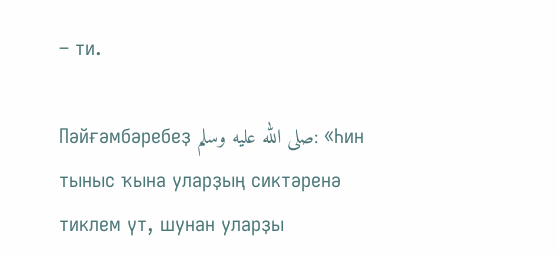– ти.

Пәйғәмбәребеҙ صلى الله عليه وسلم: «Һин тыныс ҡына уларҙың сиктәренә тиклем үт, шунан уларҙы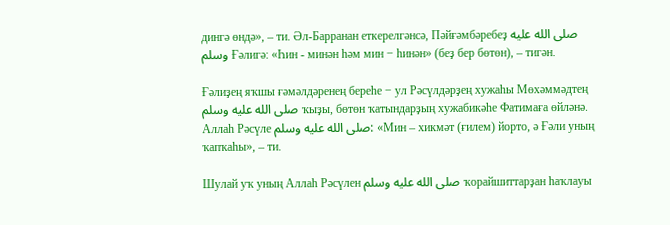дингә өндә», – ти. Әл-Барранан еткерелгәнсә, Пәйғәмбәребеҙ صلى الله عليه وسلم Ғәлигә: «Һин - минән һәм мин − һинән» (беҙ бер бөтөн), – тигән.

Ғәлиҙең яҡшы ғәмәлдәренең береһе − ул Рәсүлдәрҙең хужаһы Мөхәммәдтең صلى الله عليه وسلم ҡыҙы, бөтөн ҡатындарҙың хужабикәһе Фатимаға өйләнә. Аллаһ Рәсүле صلى الله عليه وسلم: «Мин – хикмәт (ғилем) йорто, ә Ғәли уның ҡапҡаһы», – ти.

Шулай уҡ уның Аллаһ Рәсүлен صلى الله عليه وسلم ҡорайшиттарҙан һаҡлауы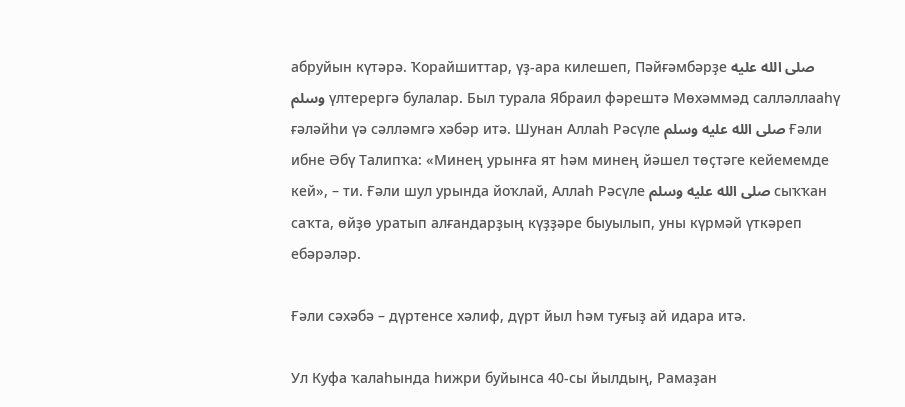абруйын күтәрә. Ҡорайшиттар, үҙ-ара килешеп, Пәйғәмбәрҙе صلى الله عليه وسلم үлтерергә булалар. Был турала Ябраил фәрештә Мөхәммәд салләллааһү ғәләйһи үә сәлләмгә хәбәр итә. Шунан Аллаһ Рәсүле صلى الله عليه وسلم Ғәли ибне Әбү Талипҡа: «Минең урынға ят һәм минең йәшел төҫтәге кейемемде кей», – ти. Ғәли шул урында йоҡлай, Аллаһ Рәсүле صلى الله عليه وسلم сыҡҡан саҡта, өйҙө уратып алғандарҙың күҙҙәре быуылып, уны күрмәй үткәреп ебәрәләр.

Ғәли сәхәбә – дүртенсе хәлиф, дүрт йыл һәм туғыҙ ай идара итә.

Ул Куфа ҡалаһында һижри буйынса 40-сы йылдың, Рамаҙан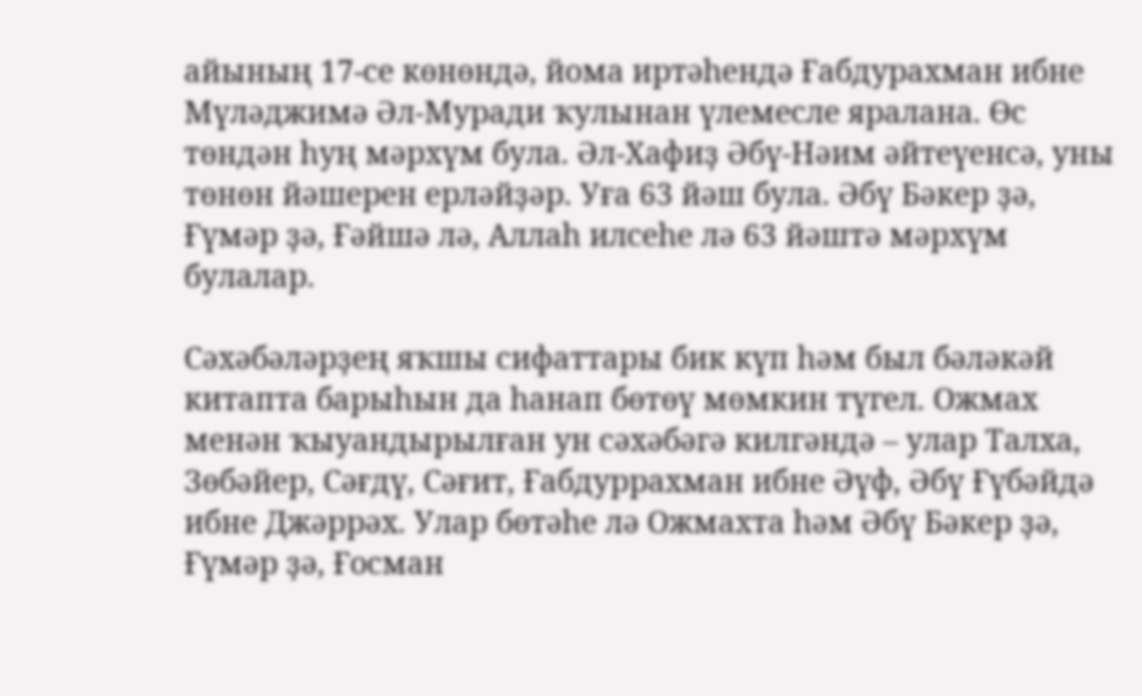айының 17-се көнөндә, йома иртәһендә Ғабдурахман ибне Мүләджимә Әл-Муради ҡулынан үлемесле яралана. Өс төндән һуң мәрхүм була. Әл-Хафиҙ Әбү-Нәим әйтеүенсә, уны төнөн йәшерен ерләйҙәр. Уға 63 йәш була. Әбү Бәкер ҙә, Ғүмәр ҙә, Ғәйшә лә, Аллаһ илсеһе лә 63 йәштә мәрхүм булалар.

Сәхәбәләрҙең яҡшы сифаттары бик күп һәм был бәләкәй китапта барыһын да һанап бөтөү мөмкин түгел. Ожмах менән ҡыуандырылған ун сәхәбәгә килгәндә – улар Талха, Зөбәйер, Сәғдү, Сәғит, Ғабдуррахман ибне Әүф, Әбү Ғүбәйдә ибне Джәррәх. Улар бөтәһе лә Ожмахта һәм Әбү Бәкер ҙә, Ғүмәр ҙә, Ғосман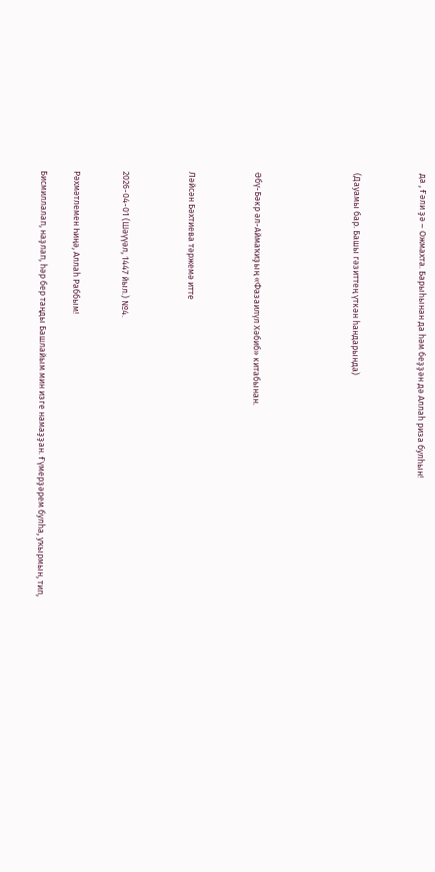да , Ғәли ҙә – Ожмахта. Барыһынан да һәм беҙҙән дә Аллаһ риза булһын!



(Дауамы бар. Башы гәзиттең үткән һандарында)





Әбү-Бәкр әл-Аймаҡиҙың «Фазаилүл Хәбиб» китабынан.



Ләйсән Бәхтиева тәржемә итте



2026-04-01 (Шәүүәл, 1447 йыл.) №4.


Рәхмәтлемен Һиңә, Аллаһ Раббым!

Бисмиллалап, наҙлап, һәр бер таңды Башлайым мин изге намаҙҙан. Ғүмерҙәрем булһа, уҡырмын, тип,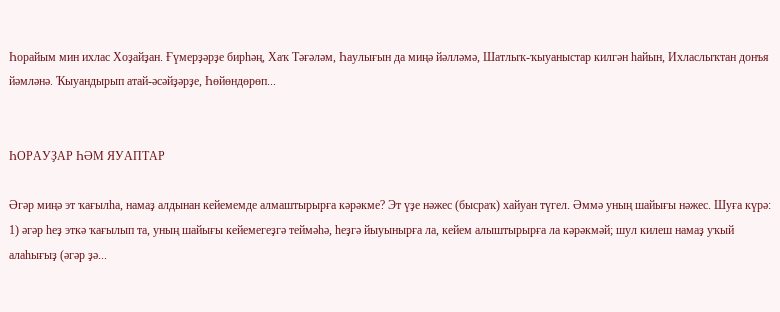Һорайым мин ихлас Хоҙайҙан. Ғүмерҙәрҙе бирһәң, Хаҡ Тәғәләм, Һаулығын да миңә йәлләмә, Шатлыҡ-ҡыуаныстар килгән һайын, Ихласлыҡтан донъя йәмләнә. Ҡыуандырып атай-әсәйҙәрҙе, Һөйөндөрөп...


ҺОРАУҘАР ҺӘМ ЯУАПТАР

Әгәр миңә эт ҡағылһа, намаҙ алдынан кейемемде алмаштырырға кәрәкме? Эт үҙе нәжес (бысраҡ) хайуан түгел. Әммә уның шайығы нәжес. Шуға күрә: 1) әгәр һеҙ эткә ҡағылып та, уның шайығы кейемегеҙгә теймәһә, һеҙгә йыуынырға ла, кейем алыштырырға ла кәрәкмәй; шул килеш намаҙ уҡый алаһығыҙ (әгәр ҙә...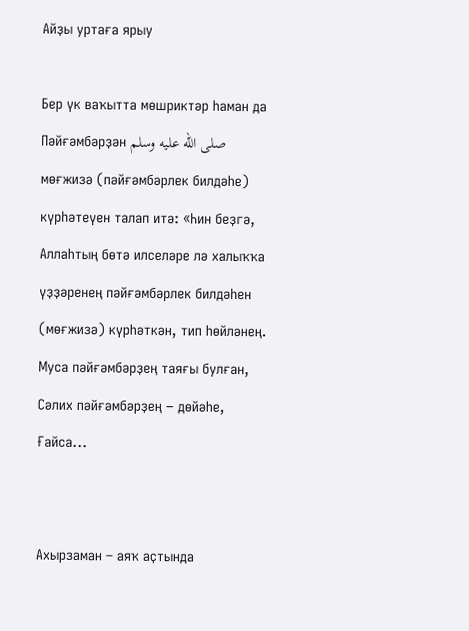Айҙы уртаға ярыу

Бер үк ваҡытта мөшриктәр һаман да Пәйғәмбәрҙән صلى الله عليه وسلم мөғжизә (пәйғәмбәрлек билдәһе) күрһәтеүен талап итә: «Һин беҙгә, Аллаһтың бөтә илселәре лә халыҡҡа үҙҙәренең пәйғәмбәрлек билдәһен (мөғжизә) күрһәткән, тип һөйләнең. Муса пәйғәмбәрҙең таяғы булған, Сәлих пәйғәмбәрҙең − дөйәһе, Ғайса...


Ахырзаман – аяҡ аҫтында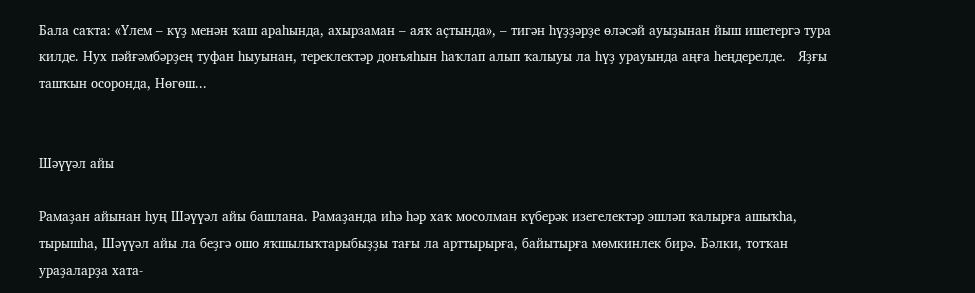Бала саҡта: «Үлем – күҙ менән ҡаш араһында, ахырзаман – аяҡ аҫтында», – тигән һүҙҙәрҙе өләсәй ауыҙынан йыш ишетергә тура килде. Нух пәйғәмбәрҙең туфан һыуынан, тереклектәр донъяһын һаҡлап алып ҡалыуы ла һүҙ урауында аңға һеңдерелде.   Яҙғы ташҡын осоронда, Нөгөш...


Шәүүәл айы

Рамаҙан айынан һуң Шәүүәл айы башлана. Рамаҙанда иһә һәр хаҡ мосолман күберәк изегелектәр эшләп ҡалырға ашыҡһа, тырышһа, Шәүүәл айы ла беҙгә ошо яҡшылыҡтарыбыҙҙы тағы ла арттырырға, байытырға мөмкинлек бирә. Бәлки, тотҡан ураҙаларҙа хата-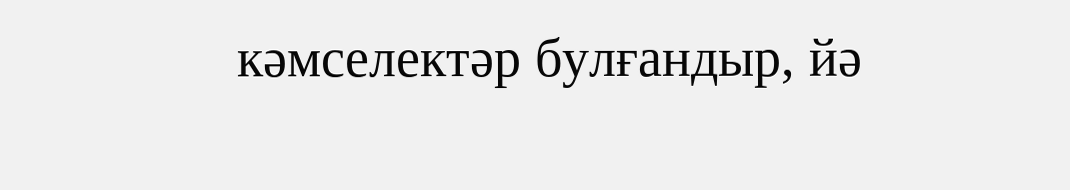кәмселектәр булғандыр, йә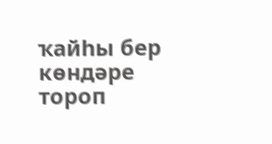ҡайһы бер көндәре тороп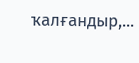ҡалғандыр,...